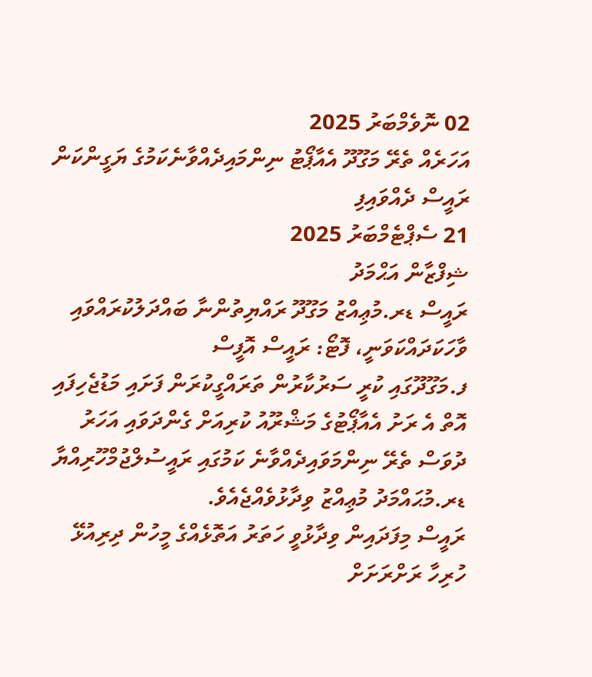02 ނޮވެމްބަރު 2025
އަހަރެއް ތެރޭ މަގޫދޫ އެއާޕޯޓު ނިންމައިދެއްވާނެކަމުގެ ޔަގީންކަން ރައީސް ދެއްވައިފި
21 ސެޕްޓެމްބަރު 2025
ޝިފްޒާން އަޙްމަދު
ރައީސް ޑރ.މުޢިއްޒު މަގޫދޫ ރައްޔިތުންނާ ބައްދަލުކުރައްވައި ވާހަކަދައްކަވަނީ، ފޮޓޯ: ރައީސް އޮފީސް
ފ.މަގޫދޫގައި ކުރީ ސަރުކާރުން ތަރައްގީކުރަން ފަށައި މަޑުޖެހިފައި އޮތް އެ ރަށު އެއާޕޯޓުގެ މަޝްރޫއު ކުރިއަށް ގެންދަވައި އަހަރު ދުވަސް ތެރޭ ނިންމަވައިދެއްވާނެ ކަމުގައި ރައީސުލްޖުމްހޫރިއްޔާ ޑރ.މުޙައްމަދު މުޢިއްޒު ވިދާޅުވެއްޖެއެވެ.
ރައީސް މިފަދައިން ވިދާޅުވީ ހަތަރު އަތޮޅެއްގެ މީހުން ދިރިއުޅޭ ހުރިހާ ރަށްރަށަށް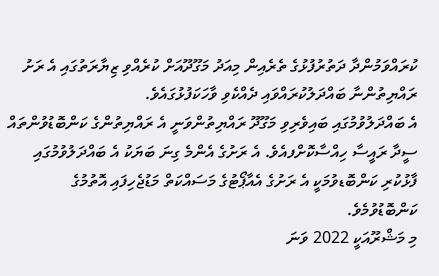ކުރައްވަމުންދާ ދަތުރުފުޅުގެ ތެރެއިން މިއަދު މަގޫދޫއަށް ކުރެއްވި ޒިޔާރަތުގައި އެ ރަށު ރައްޔިތުންނާ ބައްދަލުކުރައްވައި ދެއްކެވި ވާހަކަފުޅުގައެވެ.
އެ ބައްދަލުވުމުގައި ބައިވެރިވި މަގޫދޫ ރައްޔިތުންވަނީ އެ ރައްޔިތުންގެ ކަންބޮޑުވުންތައް ސީދާ ރައީސާ ހިއްސާކޮށްފއެވެ. އެ ރަށުގެ އެންމެ ގިނަ ބަޔަކު އެ ބައްދަލުވުމުގައި ފާޅުކުރި ކަންބޮޑވުމަކީ އެ ރަށުގެ އެއާޕޯޓުގެ މަސައްކަތް މަޑުޖެހިފައި އޮތުމުގެ ކަންބޮޑުވުމެވެ.
މި މަޝްރޫއަކީ 2022 ވަނަ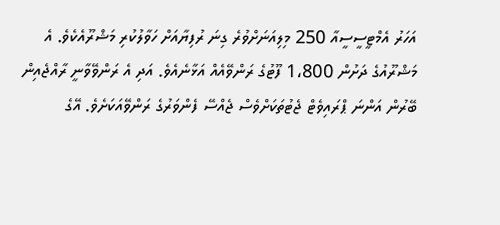އަހަރު އެމްޓީސީސީއާ 250 މިލިއަނަށްވުރެ ގިނަ ރުފިޔާއަށް ހަވާލުކުރި މަޝްރޫއެކެވެ. އެ މަޝްރޫއުގެ ދަށުން 1،800 ފޫޓުގެ ރަންވޭއެއް އަޅާނެއެވެ. އަދި އެ ރަންވޭވާނީ ރާއްޖެއިން ބޭރުން އަންނަ ޕްރައިވެޓް ޖެޓުތަކަށްވެސް ޖެއްސޭ ފެންވަރުގެ ރަންވޭއަކަށެވެ. އޭގެ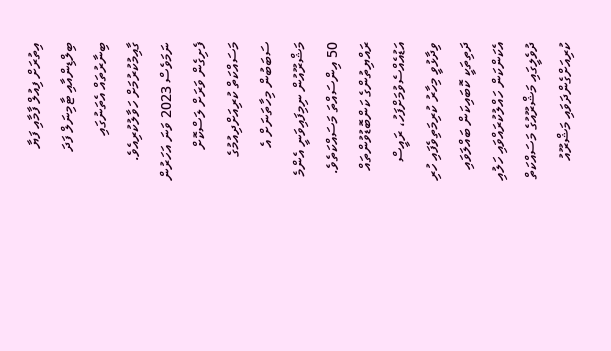އިތުރަށް ފިއުލް ފާމާއި ފަޔާ ބިލްޑިންއާއި ޓާމިނަލް ފަދަ ބިނާރުތައް އެތަނުގައި ގާއިމުކުރުމަށް ހަވާލުކުރިއެވެ.
ނަމަވެސް 2023 ވަނަ އަހަރުން ފެށިގެން ވަރަށް ލަސްކޮށް މަސައްކަތް ކުރިއަށްދިއުމުގެ ސަބަބުން މިހާތަނަށް އެ މަޝްރޫއުން ނިމިފައިވަނީ އެންމެ 50 އިންސައްތަ މަސައްކަތެވެ.
ރައްޔިތުންގެ ކަންބޮޑުވުންތައް އަޑުއެއްސެވުމަށްފަހު، ރައީސް ވިދާޅުވީ މިހާރު ކުރިމަތިވެފައި ހުރި ދަތިތަކީ ކޮބައިކަން ބައްލަވައި އެކަންކަން ހައްލުކުރައްވައި ހަލުއި ދުވެލީގައި މަޝްރޫއުގެ މަސައްކަތް ކުރިއަށްގެންދަވައި މަޝްރޫއު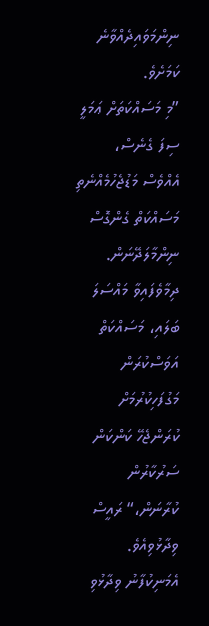ނިންމަވައިދެއްވާނެ ކަމަށެވެ.
”މި މަސައްކަތަށް ޢަމަލީ ސިފަ ގެނެސް، އެއްވެސް މަޑުޖެހުމެއްނެތި މަސައްކަތް ގެންގޮސް ނިންމާލަދޭނަން. ދިމާވެފައިވާ މައްސަލަ ބަލައި، މަސައްކަތް އަވަސްކުރަން މަގުފަހިކުރުމަށް ކުރަންޖެހޭ ކަންކަން ސަރުކާރުން ކުރާނަން،“ ރައީސް ވިދާޅުވިއެވެ.
އެމަނިކުފާނު ވިދާޅުވި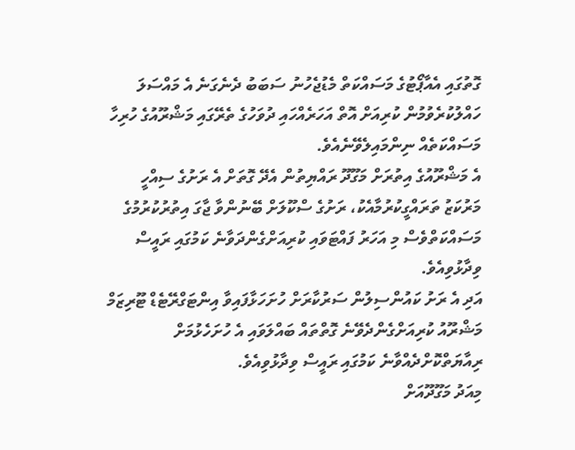ގޮތުގައި އެއާޕޯޓުގެ މަސައްކަތް މެޑުޖެހުނު ސަބަބު ދެނެގަނެ އެ މައްސަލަ ހައްލުކުރެވުމުން ކުރިއަށް އޮތް އަހަރެއްހައި ދުވަހުގެ ތެރޭގައި މަޝްރޫއުގެ ހުރިހާ މަސައްކަތެއް ނިންމައިލެވޭނެއެވެ.
އެ މަޝްރޫއުގެ އިތުރަށް މަގޫދޫ ރައްޔިތުން އެދޭ ގޮތަށް އެ ރަށުގެ ސިއްހީ މަރުކަޒު ތަރައްގީކުރުމާއެކު، ރަށުގެ ސްކޫލަށް ބޭނުންވާ ޖާގަ އިތުރުކުރުމުގެ މަސައްކަތްވެސް މި އަހަރު ފައްޓަވައި ކުރިއަށްގެންދަވާނެ ކަމުގައި ރައީސް ވިދާޅުވިއެވެ.
އަދި އެ ރަށު ކައުންސިލުން ސަރުކާރަށް ހުށަހަޅާފައިވާ އިންޓަގްރޭޓެޑް ޓޫރިޒަމް މަޝްރޫއު ކުރިއަށްގެންދެވޭނެ ގޮތްތައް ބައްލަވައި އެ ހުށަހެޅުމަށް ރިއާޔަތްކޮށްދެއްވާނެ ކަމުގައި ރައީސް ވިދާޅުވިއެވެ.
މިއަދު މަގޫދޫއަށް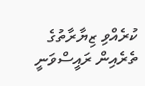ކުރެއްވި ޒިޔާރާތުގެ ތެރެއިން ރައީސްވަނީ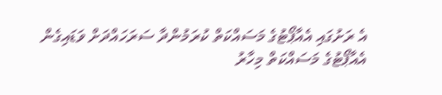އެ ރަށުގައި އެއާޕޯޓުގެ މަސައްކަތް ކުރަމުންދާ ސަރަހައްދަށް ވަޑައިގެން އެއާޕޯޓުގެ މަސައްކަތް މިހާރު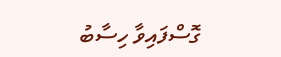ގޮސްފައިވާ ހިސާބު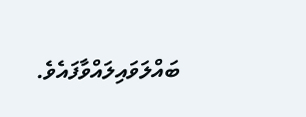ބައްލަވައިލައްވާފައެވެ.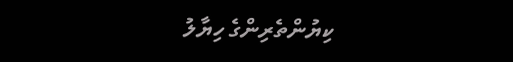ކިޔުންތެރިންގެ ހިޔާލު